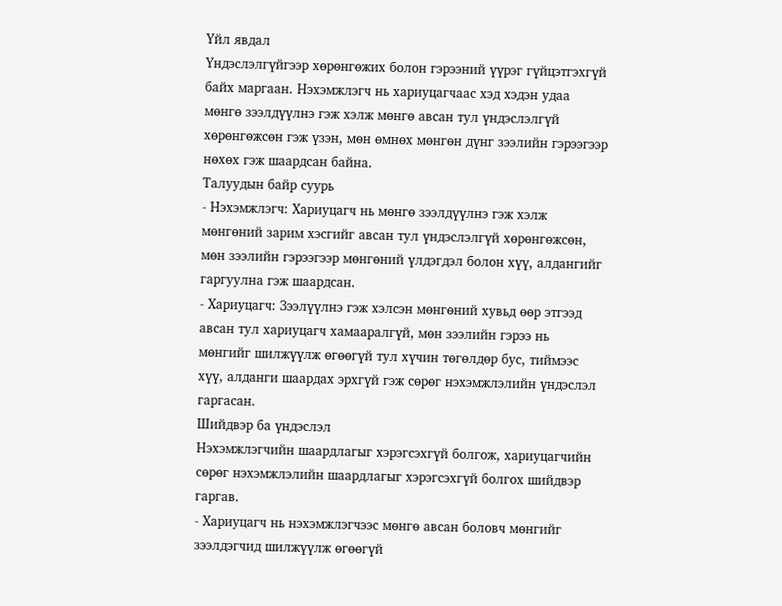Үйл явдал
Үндэслэлгүйгээр хөрөнгөжих болон гэрээний үүрэг гүйцэтгэхгүй байх маргаан. Нэхэмжлэгч нь хариуцагчаас хэд хэдэн удаа мөнгө зээлдүүлнэ гэж хэлж мөнгө авсан тул үндэслэлгүй хөрөнгөжсөн гэж үзэн, мөн өмнөх мөнгөн дүнг зээлийн гэрээгээр нөхөх гэж шаардсан байна.
Талуудын байр суурь
- Нэхэмжлэгч: Хариуцагч нь мөнгө зээлдүүлнэ гэж хэлж мөнгөний зарим хэсгийг авсан тул үндэслэлгүй хөрөнгөжсөн, мөн зээлийн гэрээгээр мөнгөний үлдэгдэл болон хүү, алдангийг гаргуулна гэж шаардсан.
- Хариуцагч: Зээлүүлнэ гэж хэлсэн мөнгөний хувьд өөр этгээд авсан тул хариуцагч хамааралгүй, мөн зээлийн гэрээ нь мөнгийг шилжүүлж өгөөгүй тул хүчин төгөлдөр бус, тиймээс хүү, алданги шаардах эрхгүй гэж сөрөг нэхэмжлэлийн үндэслэл гаргасан.
Шийдвэр ба үндэслэл
Нэхэмжлэгчийн шаардлагыг хэрэгсэхгүй болгож, хариуцагчийн сөрөг нэхэмжлэлийн шаардлагыг хэрэгсэхгүй болгох шийдвэр гаргав.
- Хариуцагч нь нэхэмжлэгчээс мөнгө авсан боловч мөнгийг зээлдэгчид шилжүүлж өгөөгүй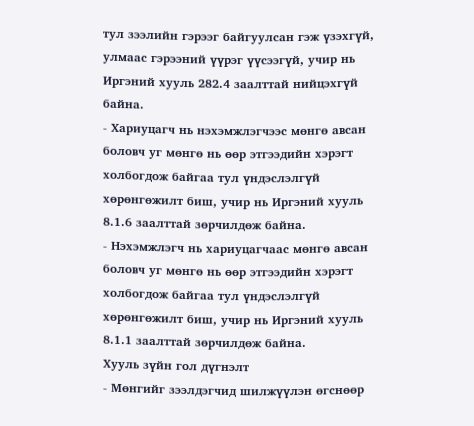тул зээлийн гэрээг байгуулсан гэж үзэхгүй, улмаас гэрээний үүрэг үүсээгүй, учир нь Иргэний хууль 282.4 заалттай нийцэхгүй байна.
- Хариуцагч нь нэхэмжлэгчээс мөнгө авсан боловч уг мөнгө нь өөр этгээдийн хэрэгт холбогдож байгаа тул үндэслэлгүй хөрөнгөжилт биш, учир нь Иргэний хууль 8.1.6 заалттай зөрчилдөж байна.
- Нэхэмжлэгч нь хариуцагчаас мөнгө авсан боловч уг мөнгө нь өөр этгээдийн хэрэгт холбогдож байгаа тул үндэслэлгүй хөрөнгөжилт биш, учир нь Иргэний хууль 8.1.1 заалттай зөрчилдөж байна.
Хууль зүйн гол дүгнэлт
- Мөнгийг зээлдэгчид шилжүүлэн өгснөөр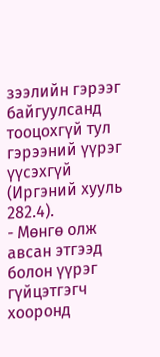зээлийн гэрээг байгуулсанд тооцохгүй тул гэрээний үүрэг үүсэхгүй (Иргэний хууль 282.4).
- Мөнгө олж авсан этгээд болон үүрэг гүйцэтгэгч хооронд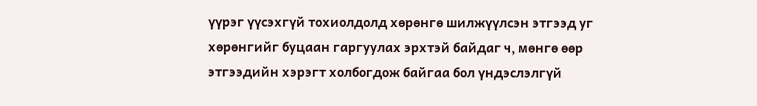үүрэг үүсэхгүй тохиолдолд хөрөнгө шилжүүлсэн этгээд уг хөрөнгийг буцаан гаргуулах эрхтэй байдаг ч, мөнгө өөр этгээдийн хэрэгт холбогдож байгаа бол үндэслэлгүй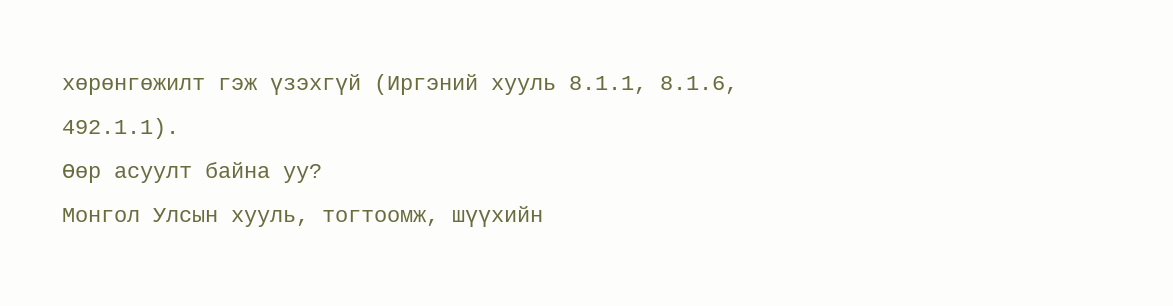хөрөнгөжилт гэж үзэхгүй (Иргэний хууль 8.1.1, 8.1.6, 492.1.1).
Өөр асуулт байна уу?
Монгол Улсын хууль, тогтоомж, шүүхийн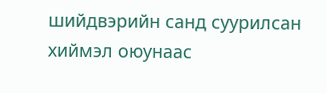шийдвэрийн санд суурилсан хиймэл оюунаас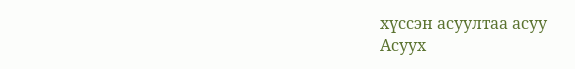хүссэн асуултаа асуу
Асуух